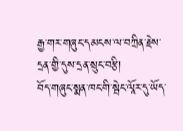རྒྱ་གར་གཞུང་དམངས་ལ་བཀྲིན་རྗེས་དྲན་གྱི་དུས་དྲན་སྲུང་བརྩི།
བོད་གཞུང་སྨན་ཁང་གི་སྦེང་ལཱོར་དུ་ཡོད་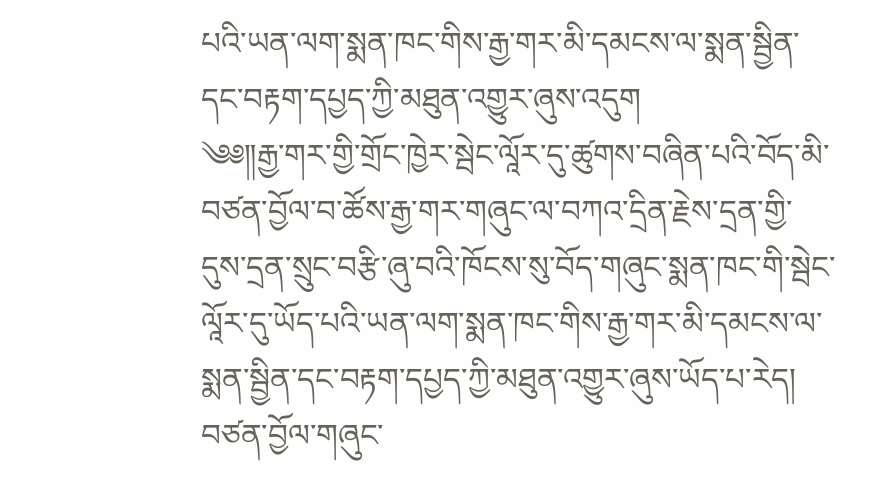པའི་ཡན་ལག་སྨན་ཁང་གིས་རྒྱ་གར་མི་དམངས་ལ་སྨན་སྦྱིན་དང་བརྟག་དཔྱད་ཀྱི་མཐུན་འགྱུར་ཞུས་འདུག
༄༅༎རྒྱ་གར་གྱི་གྲོང་ཁྱེར་སྦེང་ལཱོར་དུ་ཚུགས་བཞིན་པའི་བོད་མི་བཙན་བྱོལ་བ་ཚོས་རྒྱ་གར་གཞུང་ལ་བཀའ་དྲིན་རྗེས་དྲན་གྱི་དུས་དྲན་སྲུང་བརྩི་ཞུ་བའི་ཁོངས་སུ་བོད་གཞུང་སྨན་ཁང་གི་སྦེང་ལཱོར་དུ་ཡོད་པའི་ཡན་ལག་སྨན་ཁང་གིས་རྒྱ་གར་མི་དམངས་ལ་སྨན་སྦྱིན་དང་བརྟག་དཔྱད་ཀྱི་མཐུན་འགྱུར་ཞུས་ཡོད་པ་རེད།
བཙན་བྱོལ་གཞུང་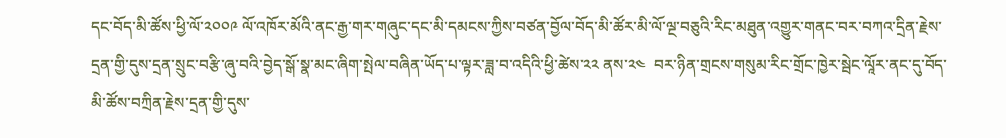དང་བོད་མི་ཚོས་ཕྱི་ལོ་༢༠༠༩ ལོ་འཁོར་མོའི་ནང་རྒྱ་གར་གཞུང་དང་མི་དམངས་ཀྱིས་བཙན་བྱོལ་བོད་མི་ཚོར་མི་ལོ་ལྔ་བཅུའི་རིང་མཐུན་འགྱུར་གནང་བར་བཀའ་དྲིན་རྗེས་དྲན་གྱི་དུས་དྲན་སྲུང་བརྩི་ཞུ་བའི་བྱེད་སྒོ་སྣ་མང་ཞིག་སྤེལ་བཞིན་ཡོད་པ་ལྟར་ཟླ་བ་འདིའི་ཕྱི་ཚེས་༢༢ ནས་༢༤  བར་ཉིན་གྲངས་གསུམ་རིང་གྲོང་ཁྱེར་སྦེང་ལཱོར་ནང་དུ་བོད་མི་ཚོས་བཀྲིན་རྗེས་དྲན་གྱི་དུས་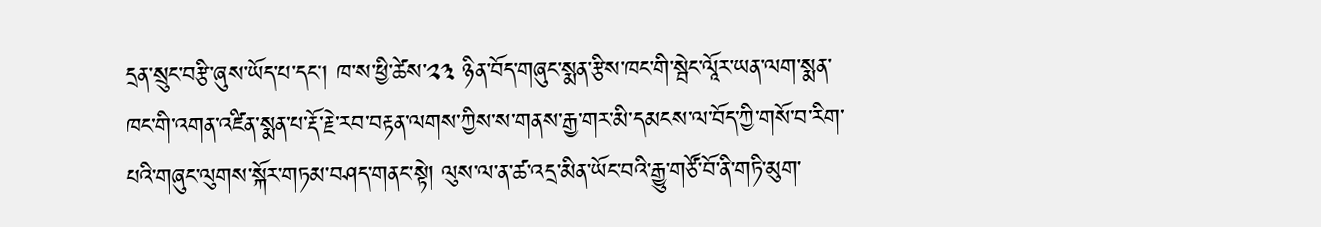དྲན་སྲུང་བརྩི་ཞུས་ཡོད་པ་དང། ཁ་ས་ཕྱི་ཚེས་༢༣ ཉིན་བོད་གཞུང་སྨན་རྩིས་ཁང་གི་སྦེང་ལཱོར་ཡན་ལག་སྨན་ཁང་གི་འགན་འཛིན་སྨན་པ་རྡོ་རྗེ་རབ་བརྟན་ལགས་ཀྱིས་ས་གནས་རྒྱ་གར་མི་དམངས་ལ་བོད་ཀྱི་གསོ་བ་རིག་པའི་གཞུང་ལུགས་སྐོར་གཏམ་བཤད་གནང་སྟེ། ལུས་ལ་ན་ཚ་འདྲ་མིན་ཡོང་བའི་རྒྱུ་གཙོ་བོ་ནི་གཏི་མུག་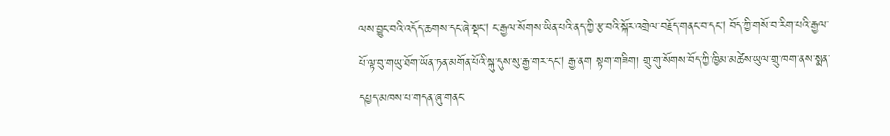ལས་བྱུང་བའི་འདོད་ཆགས་དང་ཞེ་སྡང། ང་རྒྱལ་སོགས་ཡིན་པའི་ནད་ཀྱི་རྩ་བའི་སྐོར་འགྲེལ་བརྗོད་གནང་བ་དང། བོད་ཀྱི་གསོ་བ་རིག་པའི་རྒྱལ་པོ་ལྟ་བུ་གཡུ་ཐོག་ཡོན་ཏན་མགོན་པོའི་སྐུ་དུས་སུ་རྒྱ་གར་དང། རྒྱ་ནག སྟག་གཟིག། གྲུ་གུ་སོགས་བོད་ཀྱི་ཁྱིམ་མཚེས་ཡུལ་གྲུ་ཁག་ནས་སྨན་དཔྱད་མཁས་པ་གདན་ཞུ་གནང་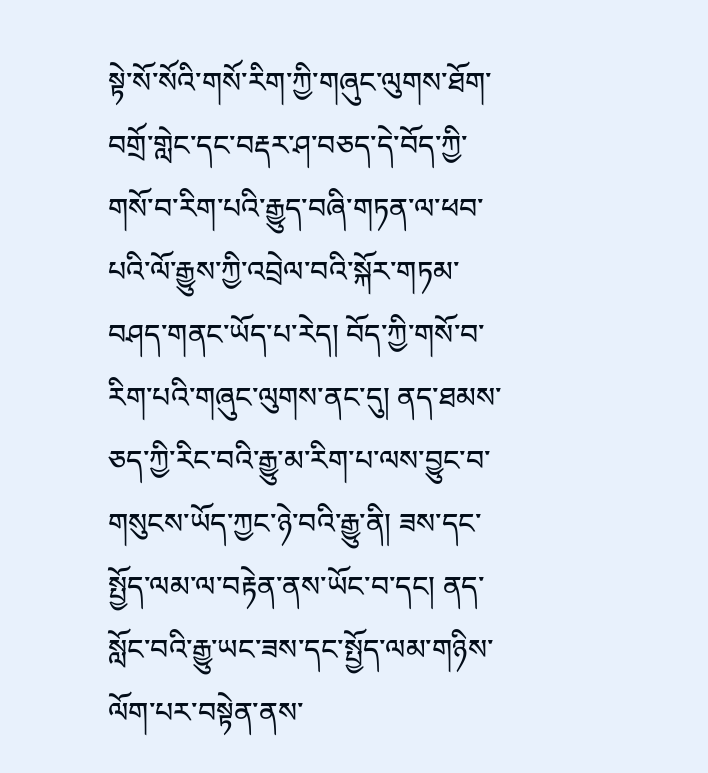སྟེ་སོ་སོའི་གསོ་རིག་ཀྱི་གཞུང་ལུགས་ཐོག་བགྲོ་གླེང་དང་བརྡར་ཤ་བཅད་དེ་བོད་ཀྱི་གསོ་བ་རིག་པའི་རྒྱུད་བཞི་གཏན་ལ་ཕབ་པའི་ལོ་རྒྱུས་ཀྱི་འབྲེལ་བའི་སྐོར་གཏམ་བཤད་གནང་ཡོད་པ་རེད། བོད་ཀྱི་གསོ་བ་རིག་པའི་གཞུང་ལུགས་ནང་དུ། ནད་ཐམས་ཅད་ཀྱི་རིང་བའི་རྒྱུ་མ་རིག་པ་ལས་བྱུང་བ་གསུངས་ཡོད་ཀྱང་ཉེ་བའི་རྒྱུ་ནི། ཟས་དང་སྤྱོད་ལམ་ལ་བརྟེན་ནས་ཡོང་བ་དང། ནད་སློང་བའི་རྒྱུ་ཡང་ཟས་དང་སྤྱོད་ལམ་གཉིས་ལོག་པར་བསྟེན་ནས་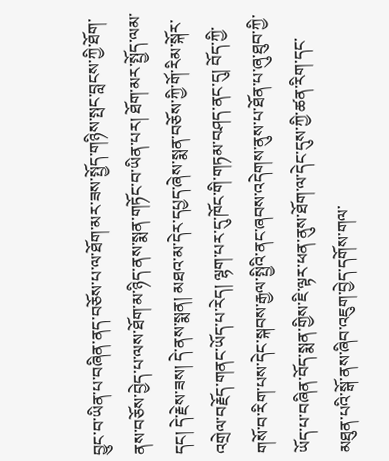བྱུང་བ་ཡིན་པ་བཞིན་ནད་བཅོས་པ་ལ་ཐོག་མར་ཟས་སྤྱོད་གཉིས་སྤང་བླངས་ཀྱི་ཐོག་ནས་བཅོས་བྱེད་པ་ལས་ཐོག་མ་ཉིད་ནས་སྨན་གཏོང་བ་ཡིན་པར། ཐོག་མར་སྤྱོད་ལམ་དང། དེ་རྗེས་ཟས། དེ་ནས་སྨན། མཐའ་མ་དེར་དཔྱད་ཞེས་སྨན་བཅོས་ཀྱི་གོ་རིམ་སྐོར་འགྲེལ་བརྗོད་གནང་ཡོད་པ་རེད། ལྷག་པར་དུ་ཁོང་གི་གཏམ་བཤད་ནང་དུ། བོད་ཀྱི་གསོ་བ་རིག་པས་དེང་སྐབས་རྒྱལ་སྤྱིའི་ནང་ཞབས་འདེགས་ནུས་པ་ཐོན་པ་ཞུ་ཐུབ་ཀྱི་ཡོད་པ་བཞིན་བོད་སྨན་གྱིས་ཇི་ལྟར་ཕན་ནུས་ཐོག་ལ་དེང་དུས་ཀྱི་ཚན་རིག་དང་མཐུན་པའི་སྒོ་ནས་ཞིབ་འཇུག་བྱེད་དགོས་གལ་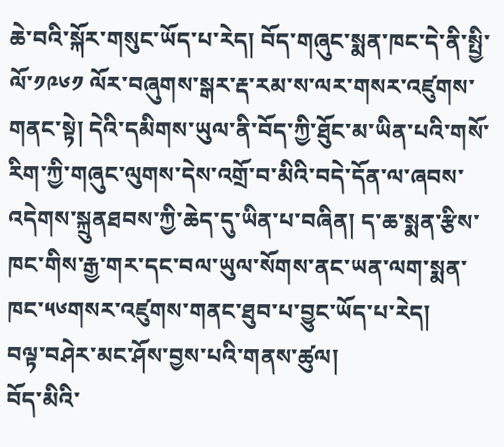ཆེ་བའི་སྐོར་གསུང་ཡོད་པ་རེད། བོད་གཞུང་སྨན་ཁང་དེ་ནི་སྤྱི་ལོ་༡༩༦༡ ལོར་བཞུགས་སྒར་རྡ་རམ་ས་ལར་གསར་འཛུགས་གནང་སྟེ། དེའི་དམིགས་ཡུལ་ནི་བོད་ཀྱི་ཐོུང་མ་ཡིན་པའི་གསོ་རིག་ཀྱི་གཞུང་ལུགས་དེས་འགྲོ་བ་མིའི་བདེ་དོན་ལ་ཞབས་འདེགས་སྐྲུནཐབས་ཀྱི་ཆེད་དུ་ཡིན་པ་བཞིན། ད་ཆ་སྨན་རྩིས་ཁང་གིས་རྒྱ་གར་དང་བལ་ཡུལ་སོགས་ནང་ཡན་ལག་སྨན་ཁང་༥༦གསར་འཛུགས་གནང་ཐུབ་པ་བྱུང་ཡོད་པ་རེད།
བལྟ་བཤེར་མང་ཤོས་བྱས་པའི་གནས་ཚུལ།
བོད་མིའི་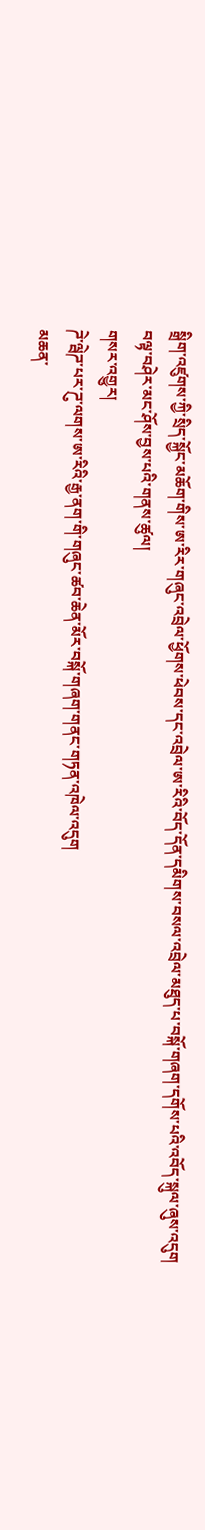སྒྲིག་འཛུགས་ཀྱི་སྲིད་སྐྱོང་མཆོག་གིས་ཨ་རིར་གཞུང་འབྲེལ་ཕྱོགས་ཕེབས་དང་འབྲེལ་ཨ་རིའི་བོད་དོན་དམིགས་བསལ་འབྲེལ་མཐུད་པ་བསྐོ་གཞག་དགོས་པའི་འབོད་སྐུལ་ཞུས་འདུག
བལྟ་བཤེར་མང་ཤོས་བྱས་པའི་གནས་ཚུལ།
གསར་འགྱུར།
ཌེ་ལྦེཌ་པར་ཌུ་ལགས་ཨ་རིའི་རྒྱ་ནག་གི་གཞུང་ཚབ་ཆེན་མོར་བསྐོ་གཞག་གནང་གཏན་འཁེལ་འདུག
མཆན་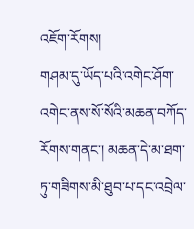འཇོག་རོགས།
གཤམ་དུ་ཡོད་པའི་འགེང་ཤོག་འགེང་ནས་སོ་སོའི་མཆན་བཀོད་རོགས་གནང་། མཆན་དེ་མ་ཐག་ཏུ་གཟིགས་མི་ཐུབ་པ་དང་འབྲེལ་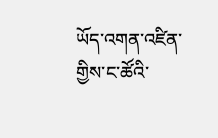ཡོད་འགན་འཛིན་གྱིས་ང་ཚོའི་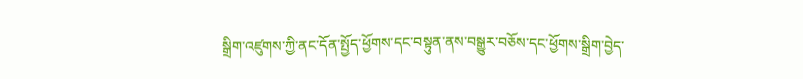སྒྲིག་འཛུགས་ཀྱི་ནང་དོན་སྤྱོད་ཕྱོགས་དང་བསྟུན་ནས་བསྒྱུར་བཅོས་དང་ཕྱོགས་སྒྲིག་བྱེད་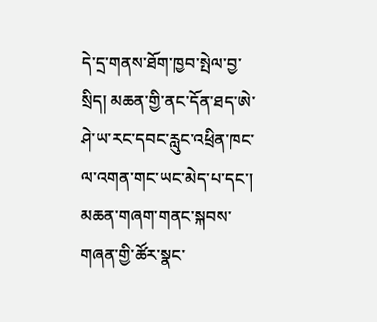དེ་དྲ་གནས་ཐོག་ཁྱབ་སྤེལ་བྱ་སྲིད། མཆན་གྱི་ནང་དོན་ཐད་ཨེ་ཤེ་ཡ་རང་དབང་རླུང་འཕྲིན་ཁང་ལ་འགན་གང་ཡང་མེད་པ་དང་། མཆན་གཞག་གནང་སྐབས་གཞན་གྱི་ཚོར་སྣང་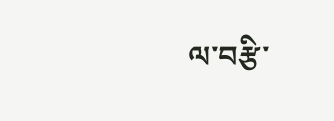ལ་བརྩི་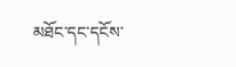མཐོང་དང་དངོས་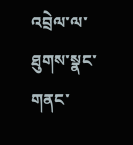འབྲེལ་ལ་ཐུགས་སྣང་གནང་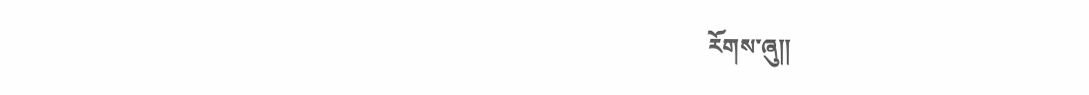རོགས་ཞུ༎